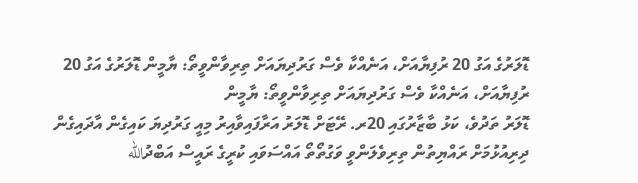ޑޮލަރުގެ އަގު 20 ރުފިޔާއަށް، އަނެއްކާ ވެސް ގަރުދިޔައަށް ތިރިވާންވީތޯ: ޔާމީން ޑޮލަރުގެ އަގު 20 ރުފިޔާއަށް، އަނެއްކާ ވެސް ގަރުދިޔައަށް ތިރިވާންވީތޯ: ޔާމީން
ޑޮލަރު ތަދުވެ، ކަޅު ބާޒާރުގައި 20ރ. ރޭޓަށް ޑޮލަރު އަރާފައިވާއިރު މިއީ ގަރުދިޔަ ކައިގެން އާދައިގެން ދިރިއުޅުމަށް ރައްޔިތުން ތިރިވެލަންވީ ވަގުތޯތޯ އައްސަވައި ކުރީގެ ރައީސް އަބްދުالله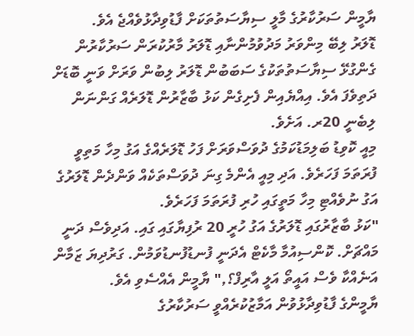ޔާމީން ސަރުކާރުގެ މާލީ ސިޔާސަތުތަކަށް ފާޑުވިދާޅުވެއްޖެ އެވެ.
ޑޮލަރު ލިބޭ މިންވަރު މަދުވުމުންނާއި ޑޮލަރު މާރުކުރަން ސަރުކާރުން ގެންގުޅޭ ސިޔާސަތުތަކުގެ ސަބަބުން ޑޮލަރު ލިބުން ވަރަށް ވަނީ ބޮޑަށް ދަތިވެފަ އެވެ. އިއްޔެއިން ފެށިގެން ކަޅު ބާޒާރުން ޑޮލަރެއް ގަންނަން ލިބެނީ 20ރ. އަށެވެ.
މިއީ ކޮވިޑު ބަލިމަޑުކަމުގެ ދުވަސްވަރަށް ފަހު ޑޮލަރެއްގެ އަގު މިހާ މަތިވީ ފުރަތަމަ ފަހަރެވެ. އަދި މިއީ އެންމެ ގިނަ ދުވަސްތަކެއް ވަންދެން ޑޮލަރުގެ އަގު ނުވެއްޓި މިހާ މަތީގައި ހުރި ފުރަތަމަ ފަހަރެވެ.
"ކަޅު ބާޒާރުގައި ޑޮލަރުގެ އަގު ހުރީ 20 ރުފިޔާގައި ގައި. އަދިވެސް ދަނީ މައްޗަށް. ކޮންސިއުމާ މާކެޓް އެދަނީ ފުނޑުފުނޑުވަމުން. ގަރުދިޔަ ޒަމާން އަނެއްކާ ވެސް އައީތޯ އަލީ އާރިފް؟," ޔާމީން އެއްސެވި އެވެ.
ޔާމީންގެ ފާޑުވިދާޅުވުން އަމާޒުކުރެއްވީ ސަރުކާރުގެ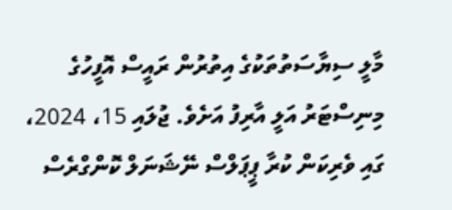މާލީ ސިޔާސަތުތަކުގެ އިތުރުން ރައީސް އޮފީހުގެ މިނިސްޓަރު އަލީ އާރިފު އަށެވެ. ޖުލައި 15، 2024، ގައި ވެރިކަން ކުރާ ޕީޕަލްސް ނޭޝަނަލް ކޮންގްރެސް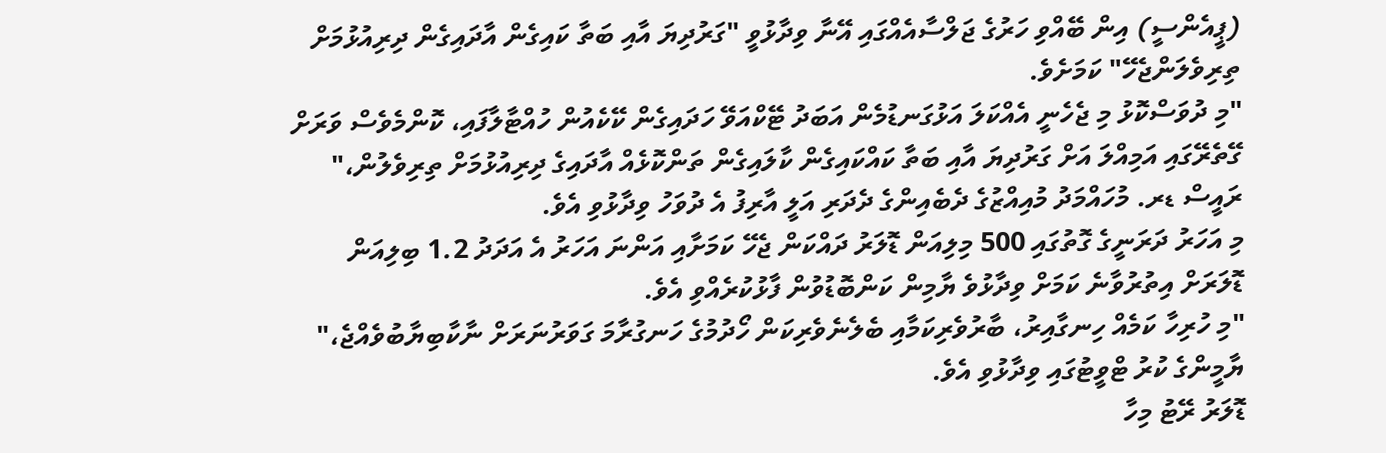(ޕީއެންސީ) އިން ބޭއްވި ހަރުގެ ޖަލްސާއެއްގައި އޭނާ ވިދާޅުވީ "ގަރުދިޔަ އާއި ބަތާ ކައިގެން އާދައިގެން ދިރިއުޅުމަށް ތިރިވެލަންޖެހޭ" ކަމަށެވެ.
"މި ދުވަސްކޮޅު މި ޖެހެނީ އެއްކަލަ އަޅުގަނޑުމެން އަބަދު ޓޭކްއަވޭ ހަދައިގެން ކޭކެއުން ހުއްޓާލާފައި، ކޮންމެވެސް ވަރަށް ގޭތެރޭގައި އަމިއްލަ އަށް ގަރުދިޔަ އާއި ބަތާ ކައްކައިގެން ކާލައިގެން ތަންކޮޅެއް އާދައިގެ ދިރިއުޅުމަށް ތިރިވެލުން،" ރައީސް ޑރ. މުހައްމަދު މުއިއްޒުގެ ދެބެއިންގެ ދެދަރި އަލީ އާރިފު އެ ދުވަހު ވިދާޅުވި އެވެ.
މި އަހަރު ދަރަނީގެ ގޮތުގައި 500 މިލިއަން ޑޮލަރު ދައްކަން ޖެހޭ ކަމަށާއި އަންނަ އަހަރު އެ އަދަދު 1.2 ބިލިއަން ޑޮލަރަށް އިތުރުވާނެ ކަމަށް ވިދާޅުވެ ޔާމިން ކަންބޮޑުވުން ފާޅުކުރެއްވި އެވެ.
"މި ހުރިހާ ކަމެއް ހިނގާއިރު، ބާރުވެރިކަމާއި ބެލެނެވެރިކަން ހޯދުމުގެ ހަނގުރާމަ ގަވަރުނަރަށް ނާކާބިޔާބުވެއްޖެ،" ޔާމީންގެ ކުރު ޓްވީޓުގައި ވިދާޅުވި އެވެ.
ޑޮލަރު ރޭޓު މިހާ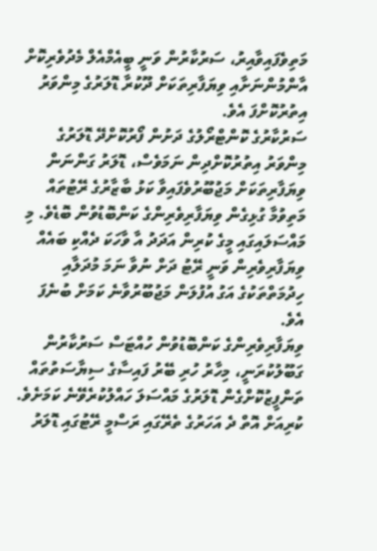މަތިވެފައިވާއިރު، ސަރުކާރުން ވަނީ ބީއެމްއެލް މެދުވެރިކޮށް އާންމުންނަށާއި ވިޔަފާރިތަކަށް ދޫކުރާ ޑޮލަރުގެ މިންވަރު އިތުރުކޮށްފަ އެވެ.
ސަރުކާރުގެ ކޮންޓްރޯލުގެ ދަށުން ފޯރުކޮށްދޭ ޑޮލަރުގެ މިންވަރު އިތުރުކޮށްދިން ނަމަވެސް، ޑޮލަރު ގަންނަން ވިޔަފާރިތަކަށް މަޖުބޫރުވެފައިވާ ކަޅު ބާޒާރުގެ ރޭޓުތައް މަތިވުމާ ގުޅިގެން ވިޔަފާރިވެރިންގެ ކަންބޮޑުވުން ބޮޑެވެ. މި މައްސަލައިގައި މީގެ ކުރިން އަދަދު އާ ވާހަކަ ދެއްކި ބައެއް ވިޔަފާރިވެރިން ވަނީ ރޭޓު ދަށް ނުވާ ނަމަ މުދަލާއި ހިދުމަތްތަކުގެ އަގު އުފުލަން މަޖުބޫރުވާނެ ކަމަށް ބުނެފަ އެވެ.
ވިޔަފާރިވެރިންގެ ކަންބޮޑުވުން ހުއްޓަސް ސަރުކާރުން ގަބޫލުކުރަނީ، މިހާރު ހުރި ބޭރު ފައިސާގެ ސިޔާސަތުތައް ތަންފީޒުކޮށްގެން ޑޮލަރުގެ މައްސަލަ ހައްލުކުރެވޭނެ ކަމަށެވެ.
ކުރިއަށް އޮތް ދެ އަހަރުގެ ތެރޭގައި ރަސްމީ ރޭޓުގައި ޑޮލަރު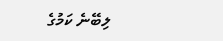ލިބޭނެ ކަމުގެ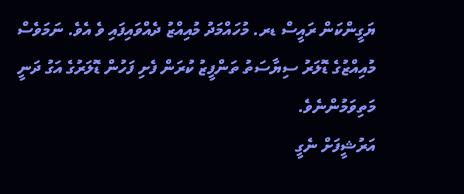ޔަގީންކަން ރައީސް ޑރ. މުހައްމަދު މުއިއްޒު ދެއްވައިފައި ވެ އެވެ. ނަމަވެސް މުއިއްޒުގެ ޑޮލަރު ސިޔާސަތު ތަންފީޒު ކުރަން ފެށި ފަހުން ޑޮލަރުގެ އަގު ދަނީ މަތިވަމުންނެވެ.
އަރުޝީފަށް ނެގީ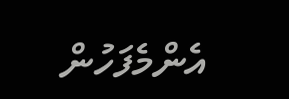އެންމެފަހުން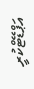އަޕްޑޭޓްކުރީ